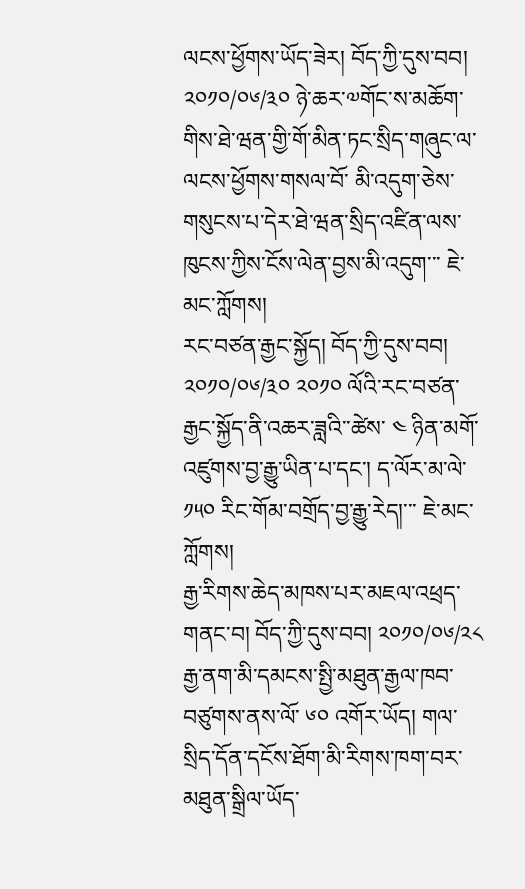ལངས་ཕྱོགས་ཡོད་ཟེར། བོད་ཀྱི་དུས་བབ། ༢༠༡༠/༠༦/༣༠ ཉེ་ཆར་༧གོང་ས་མཆོག་གིས་ཐེ་ཝན་གྱི་གོ་མིན་ཏང་སྲིད་གཞུང་ལ་ལངས་ཕྱོགས་གསལ་བོ་ མི་འདུག་ཅེས་གསུངས་པ་དེར་ཐེ་ཝན་སྲིད་འཛིན་ལས་ཁུངས་ཀྱིས་ངོས་ལེན་བྱས་མི་འདུག་་་ ཇེ་མང་ཀློགས།
རང་བཙན་རྒྱང་སྐྱོད། བོད་ཀྱི་དུས་བབ། ༢༠༡༠/༠༦/༣༠ ༢༠༡༠ ལོའི་རང་བཙན་རྒྱང་སྐྱོད་ནི་འཆར་ཟླའི་་ཚེས་ ༤ ཉིན་མགོ་འཛུགས་བྱ་རྒྱུ་ཡིན་པ་དང་། ད་ལོར་མ་ལེ་ ༡༥༠ རིང་གོམ་བགྲོད་བྱ་རྒྱུ་རེད།་་་ ཇེ་མང་ཀློགས།
རྒྱ་རིགས་ཆེད་མཁས་པར་མཇལ་འཕྲད་གནང་བ། བོད་ཀྱི་དུས་བབ། ༢༠༡༠/༠༦/༢༨ རྒྱ་ནག་མི་དམངས་སྤྱི་མཐུན་རྒྱལ་ཁབ་བཙུགས་ནས་ལོ་ ༦༠ འགོར་ཡོད། གལ་སྲིད་དོན་དངོས་ཐོག་མི་རིགས་ཁག་བར་མཐུན་སྒྲིལ་ཡོད་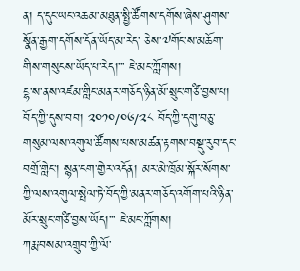ན། ད་དུང་ཡང་འཆམ་མཐུན་སྤྱི་ཚོགས་དགོས་ཞེས་ཤུགས་སྣོན་རྒྱག་དགོས་དོན་ཡོད་མ་རེད་ ཅེས་༧གོང་ས་མཆོག་གིས་གསུངས་ཡོད་པ་རེད།་་་ ཇེ་མང་ཀློགས།
ངྷ་ས་ནས་འཛམ་གླིང་མནར་གཅོད་ཉིན་མོ་སྲུང་གཙི་བྱས་པ། བོད་ཀྱི་དུས་བབ། ༢༠༡༠/༠༦/༢༨ བོད་ཀྱི་དགུ་བཅུ་གསུམ་ལས་འགུལ་ཚོགས་པས་མཚན་རྟགས་བསྡུ་རུབ་དང་བགྲོ་གླེང་། སྙན་ངག་གྱེར་འདོན། མར་མེ་ཁྲོམ་སྐོར་སོགས་ཀྱི་ལས་འགུལ་སྤེལ་ཏེ་བོད་ཀྱི་མནར་གཅོད་འགོག་པའི་ཉིན་ མོར་སྲུང་གཙི་བྱས་ཡོད།་་་ ཇེ་མང་ཀློགས།
ཀརྨ་བསམ་འགྲུབ་ཀྱི་ལོ་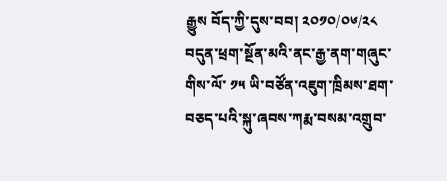རྒྱུས བོད་ཀྱི་དུས་བབ། ༢༠༡༠/༠༦/༢༨ བདུན་ཕྲག་སྔོན་མའི་ནང་རྒྱ་ནག་གཞུང་གིས་ལོ་ ༡༥ ཡི་བཙོན་འཇུག་ཁྲིམས་ཐག་བཅད་པའི་སྐུ་ཞབས་ཀརྨ་བསམ་འགྲུབ་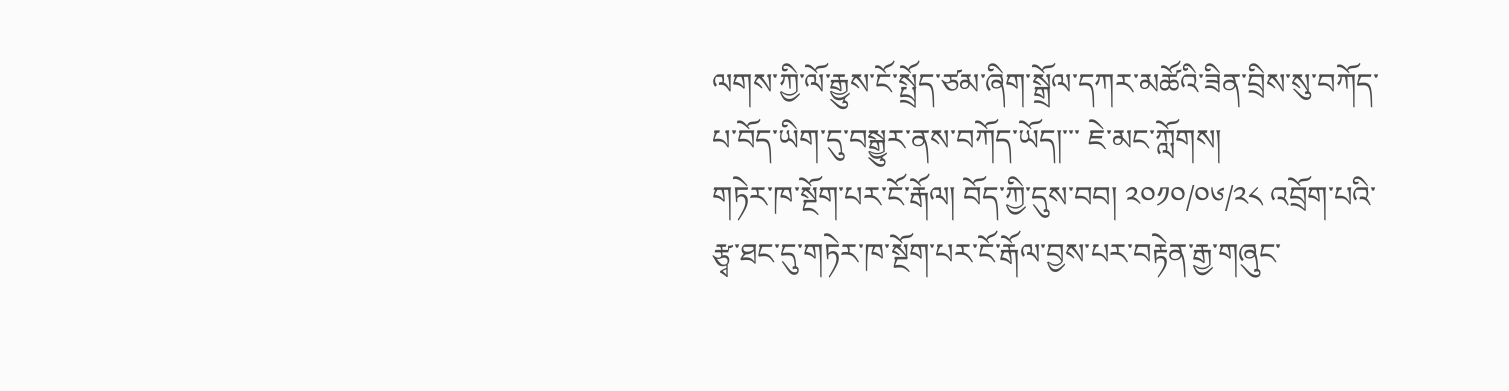ལགས་ཀྱི་ལོ་རྒྱུས་ངོ་སྤྲོད་ཙམ་ཞིག་སྒྲོལ་དཀར་མཚོའི་ཟིན་བྲིས་སུ་བཀོད་པ་བོད་ཡིག་དུ་བསྒྱུར་ནས་བཀོད་ཡོད།་་་ ཇེ་མང་ཀློགས།
གཏེར་ཁ་སྔོག་པར་ངོ་རྒོལ། བོད་ཀྱི་དུས་བབ། ༢༠༡༠/༠༦/༢༨ འབྲོག་པའི་རྩྭ་ཐང་དུ་གཏེར་ཁ་སྔོག་པར་ངོ་རྒོལ་བྱས་པར་བརྟེན་རྒྱ་གཞུང་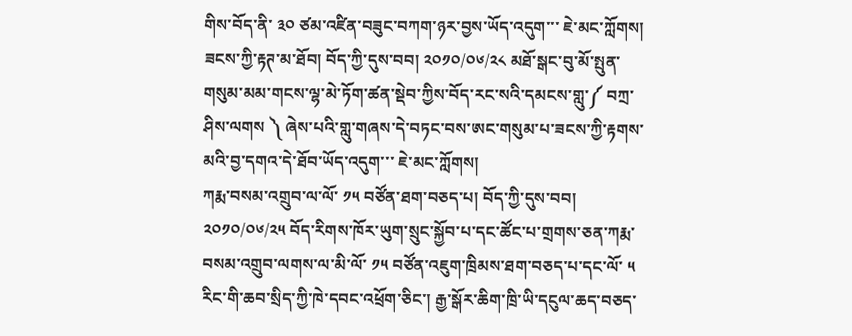གིས་བོད་ནི་ ༣༠ ཙམ་འཛིན་བཟུང་བཀག་ཉར་བྱས་ཡོད་འདུག་་་ ཇེ་མང་ཀློགས།
ཟངས་ཀྱི་རྟཊ་མ་ཐོབ། བོད་ཀྱི་དུས་བབ། ༢༠༡༠/༠༦/༢༨ མཐོ་སྒང་བུ་མོ་སྤུན་གསུམ་མམ་གངས་ལྷ་མེ་ཏོག་ཚན་སྡེབ་ཀྱིས་བོད་རང་སའི་དམངས་གླུ་༼ བཀྲ་ཤིས་ལགས ༽ ཞེས་པའི་གླུ་གཞས་དེ་བཏང་བས་ཨང་གསུམ་པ་ཟངས་ཀྱི་རྟགས་མའི་བྱ་དགའ་དེ་ཐོབ་ཡོད་འདུག་་་ ཇེ་མང་ཀློགས།
ཀརྨ་བསམ་འགྲུབ་ལ་ལོ་ ༡༥ བཙོན་ཐག་བཅད་པ། བོད་ཀྱི་དུས་བབ། ༢༠༡༠/༠༦/༢༥ བོད་རིགས་ཁོར་ཡུག་སྲུང་སྐྱོབ་པ་དང་ཚོང་པ་གྲགས་ཅན་ཀརྨ་བསམ་འགྲུབ་ལགས་ལ་མི་ལོ་ ༡༥ བཙོན་འཇུག་ཁྲིམས་ཐག་བཅད་པ་དང་ལོ་ ༥ རིང་གི་ཆབ་སྲིད་ཀྱི་ཁེ་དབང་འཕྲོག་ཅིང་། རྒྱ་སྒོར་ཆིག་ཁྲི་ཡི་དངུལ་ཆད་བཅད་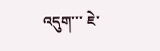འདུག་་་ ཇེ་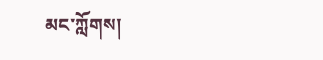མང་ཀློགས།